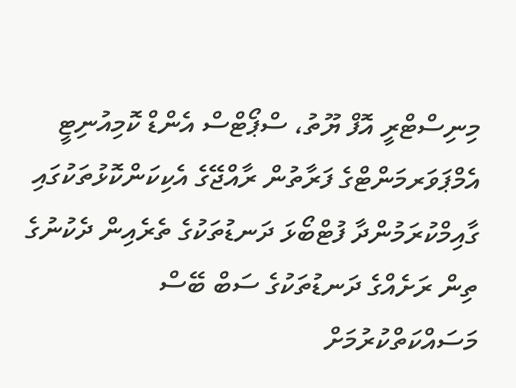މިނިސްޓްރީ އޮފް ޔޫތު، ސްޕޯޓްސް އެންޑް ކޮމިއުނިޓީ އެމްޕަވަރމަންޓްގެ ފަރާތުން ރާއްޖޭގެ އެކިކަންކޮޅުތަކުގައި ގާއިމްކުރަމުންދާ ފުޓްބޯޅަ ދަނޑުތަކުގެ ތެރެއިން ދެކުނުގެ ތިން ރަށެއްގެ ދަނޑުތަކުގެ ސަބް ބޭސް މަސައްކަތްކުރުމަށް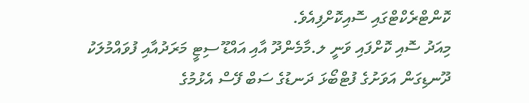ކޮންޓްރެކްޓްގައި ސޮއިކޮށްފިއެވެ.
މިއަދު ސޮއި ކޮށްފައި ވަނީ ލ.މާމެންދޫ އާއި އައްޑޫ ސިޓީ މަރަދުއާއި ފުވައްމުލަކު ދޫނޑިގަން އަވަށުގެ ފުޓްބޯޅަ ދަނޑުގެ ސަބް ފޭސް އެޅުމުގެ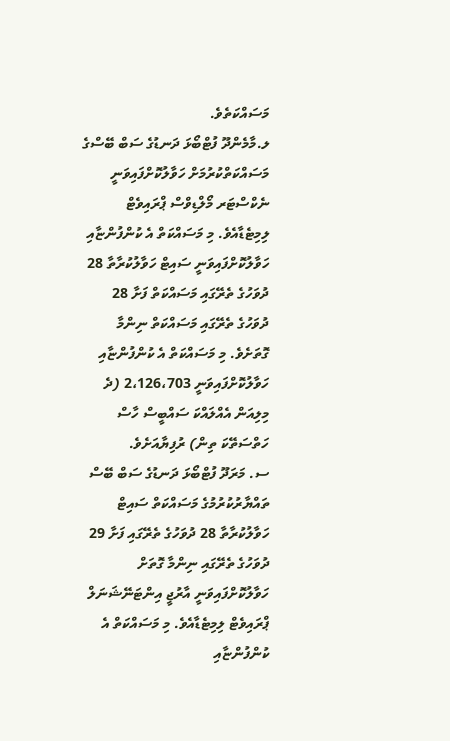މަސައްކަތެވެ.
ލ.މާމެންދޫ ފުޓްބޯޅަ ދަނޑުގެ ސަބް ބޭސްގެ މަސައްކަތްކުރުމަށް ހަވާލުކޮށްފައިވަނީ ނެކްސްޓަރ މޯލްޑިވްސް ޕްރައިވެޓް ލިމިޓެޑާއެވެ. މި މަސައްކަތް އެ ކުންފުންޏާއި ހަވާލުކޮށްފައިވަނީ ސައިޓް ހަވާލުކުރާތާ 28 ދުވަހުގެ ތެރޭގައި މަސައްކަތް ފަށާ 28 ދުވަހުގެ ތެރޭގައި މަސައްކަތް ނިންމާ ގޮތަށެވެ. މި މަސައްކަތް އެ ކުންފުންޏާއި ހަވާލުކޮށްފައިވަނީ 2،126،703 (ދެ މިލިއަން އެއްލައްކަ ސައްބީސް ހާސް ހަތްސަތޭކަ ތިން) ރުފިޔާއަށެވެ.
ސ. މަރަދޫ ފުޓްބޯޅަ ދަނޑުގެ ސަބް ބޭސް ތައްޔާރުކުރުމުގެ މަސައްކަތް ސައިޓް ހަވާލުކުރާތާ 28 ދުވަހުގެ ތެރޭގައި ފަށާ 29 ދުވަހުގެ ތެރޭގައި ނިންމާ ގޮތަށް ހަވާލުކޮށްފައިވަނީ އާރުޖީ އިންޓަނޭޝަނަލް ޕްރައިވެޓް ލިމިޓެޑާއެވެ. މި މަސައްކަތް އެ ކުންފުންޏާއި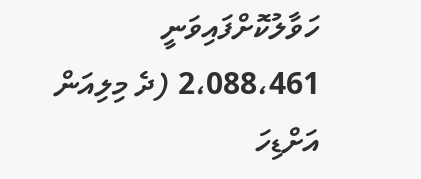ހަވާލުކޮށްފައިވަނީ 2،088،461 (ދެ މިލިއަން އަށްޑިހަ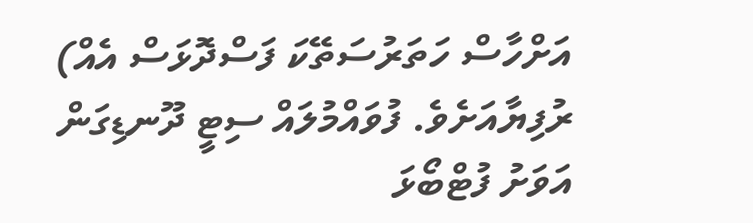އަށްހާސް ހަތަރުސަތޭކަ ފަސްދޮޅަސް އެއް) ރުފިޔާއަށެވެ. ފުވައްމުލައް ސިޓީ ދޫނޑިގަން އަވަށު ފުޓްބޯޅަ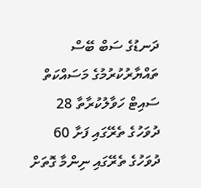ދަނޑުގެ ސަބް ބޭސް ތައްޔާރުކުރުމުގެ މަސައްކަތް ސައިޓް ހަވާލުކުރާތާ 28 ދުވަހުގެ ތެރޭގައި ފަށާ 60 ދުވަހުގެ ތެރޭގައި ނިންމާ ގޮތަށް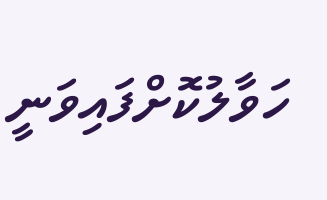ހަވާލުކޮށްފައިވަނީ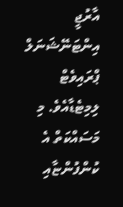އާރުޖީ އިންޓަނޭޝަނަލް ޕްރައިވެޓް ލިމިޓެޑާއެވެ. މި މަސައްކަތް އެ ކުންފުންޏާއި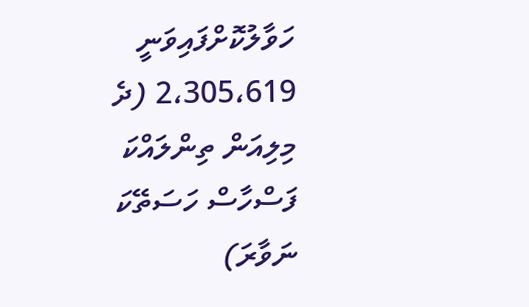ހަވާލުކޮށްފައިވަނީ 2،305،619 (ދެ މިލިއަން ތިންލައްކަ ފަސްހާސް ހަސަތޭކަ ނަވާރަ)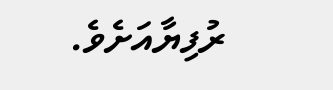ރުފިޔާއަށެވެ.